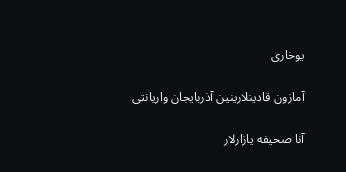یوخاری

آمازون قادینلارینین آذربایجان واریانتی

آنا صحیفه یازارلار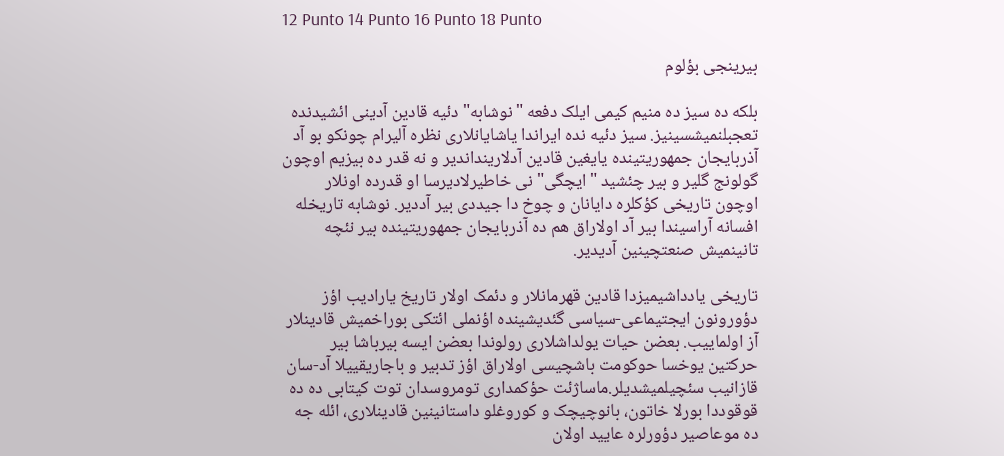12 Punto 14 Punto 16 Punto 18 Punto

بیرینجی بؤلوم

بلکه ده سیز ده منیم کیمی ایلک دفعه "نوشابه" دئیه قادین آدینی ائشیدنده تعجبلنمیشسینیز. سیز دئیه نده ایراندا یاشایانلاری نظره آلیرام چونکو بو آد آذربایجان جمهوریتینده یایغین قادین آدلارینداندیر و نه قدر ده بیزیم اوچون گولونج گلیر و بیر چئشید "ایچگی"نی خاطیرلادیرسا او قدرده اونلار اوچون تاریخی کؤکلره دایانان و چوخ دا جیددی بیر آددیر. نوشابه تاریخله افسانه آراسیندا بیر آد اولاراق هم ده آذربایجان جمهوریتینده بیر نئچه تانینمیش صنعتچینین آدیدیر.

تاریخی یادداشیمیزدا قادین قهرمانلار و دئمک اولار تاریخ یارادیب اؤز دؤورونون ایجتیماعی-سیاسی گئدیشینده اؤنملی ائتکی بوراخمیش قادینلار آز اولماییب. بعضن حیات یولداشلاری رولوندا بعضن ایسه بیرباشا بیر حرکتین یوخسا حوکومت باشچیسی اولاراق اؤز تدبیر و باجاریقییلا آد-سان قازانیب سئچیلمیشدیلر.ماساژئت حؤکمداری تومروسدان توت کیتابی ده ده قوقوددا بورلا خاتون، بانوچیچک و کوروغلو داستانینین قادینلاری، ائله جه ده موعاصیر دؤورلره عایید اولان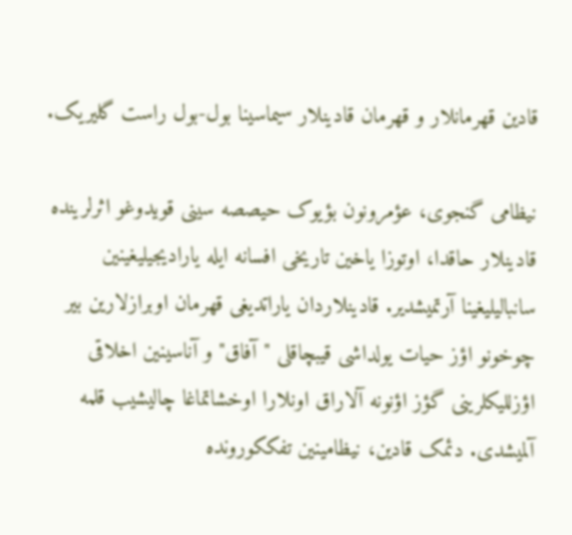قادین قهرمانلار و قهرمان قادینلار سیماسینا بول-بول راست گلیریک.

نیظامی گنجوی، عؤمرونون بؤیوک حیصصه سینی قویدوغو اثرلرینده قادینلار حاقدا، اوتوزا یاخین تاریخی افسانه ایله یارادیجیلیغینین سانبالیلیغینا آرتمیشدیر. قادینلاردان یاراتدیغی قهرمان اوبرازلارین بیر چوخونو اؤز حیات یولداشی قیبچاقلی "آفاق" و آناسینین اخلاقی اؤزللیکلرینی گؤز اؤنونه آلاراق اونلارا اوخشاتماغا چالیشیب قلمه آلمیشدی. دئمک قادین، نیظامینین تفککورونده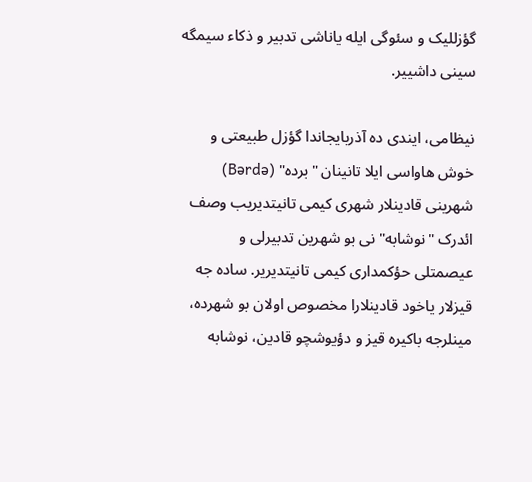گؤزللیک و سئوگی ایله یاناشی تدبیر و ذکاء سیمگه سینی داشییر.

نیظامی، ایندی ده آذربایجاندا گؤزل طبیعتی و خوش هاواسی ایلا تانینان "برده" (Bərdə) شهرینی قادینلار شهری کیمی تانیتدیریب وصف ائدرک "نوشابه" نی بو شهرین تدبیرلی و عیصمتلی حؤکمداری کیمی تانیتدیریر. ساده جه قیزلار یاخود قادینلارا مخصوص اولان بو شهرده، مینلرجه باکیره قیز و دؤیوشچو قادین، نوشابه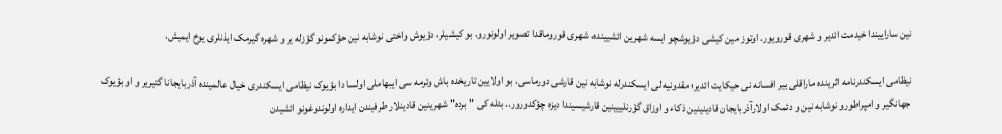نین ساراییندا خیدمت ائدیر و شهری قورویور. اوتوز مین کیشی دؤیوشچو ایسه شهرین ائشیینده، شهری قوروماقدا تصویر اولونورو. بو کیشیلر، دؤیوش واختی نوشابه نین حؤکمونو گؤزله یر و شهره گیرمک ایذنلری یوخ ایمیش.

نیظامی ایسکندرنامه اثرینده ماراقلی بیر افسانه نی حیکایت ائدیر؛ مقدونیه لی ایسکندرله نوشابه نین قارشی دورماسی. بو اولایین تاریخده باش وئرمه سی ایبهاملی اولسا دا بؤیوک نیظامی ایسکندری خیال عالمینده آذربایجانا گتیریر و او بؤیوک جهانگیر و امپراطورو نوشابه نین و دئمک اولارآذربایجان قادینینین ذکاء و اوزاق گؤرنلییینین قارشیسیندا دیزه چؤکدورور.. بئله کی "برده" شهرینین قادینلار طرفیندن ایداره اولوندوغونو ائشیدن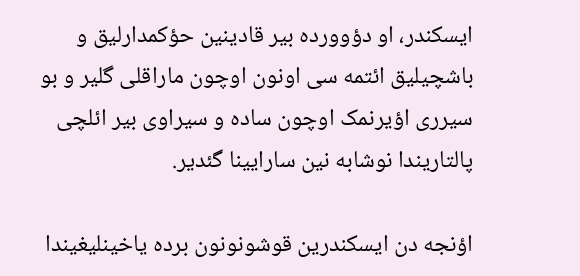ایسکندر، او دؤوورده بیر قادینین حؤکمدارلیق و باشچیلیق ائتمه سی اونون اوچون ماراقلی گلیر و بو سیرری اؤیرنمک اوچون ساده و سیراوی بیر ائلچی پالتاریندا نوشابه نین سارایینا گئدیر.

اؤنجه دن ایسکندرین قوشونونون برده یاخینلیغیندا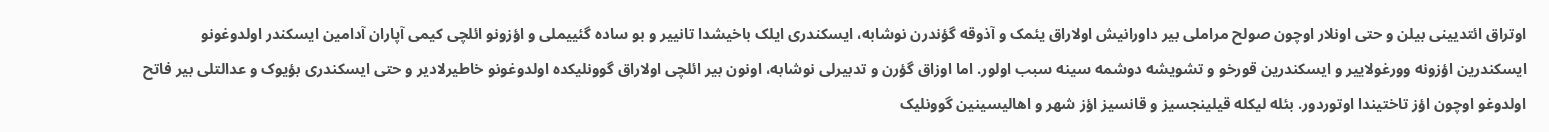اوتراق ائتدیینی بیلن و حتی اونلار اوچون صولح مراملی بیر داورانیش اولاراق یئمک و آذوقه گؤندرن نوشابه، ایسکندری ایلک باخیشدا تانییر و بو ساده گئییملی و اؤزونو ائلچی کیمی آپاران آدامین ایسکندر اولدوغونو ایسکندرین اؤزونه وورغولاییر و ایسکندرین قورخو و تشویشه دوشمه سینه سبب اولور. اما اوزاق گؤرن و تدبیرلی نوشابه، اونون بیر ائلچی اولاراق گوونلیکده اولدوغونو خاطیرلادیر و حتی ایسکندری بؤیوک و عدالتلی بیر فاتح اولدوغو اوچون اؤز تاختیندا اوتوردور. بئله لیکله قیلینجسیز و قانسیز اؤز شهر و اهالیسینین گوونلیک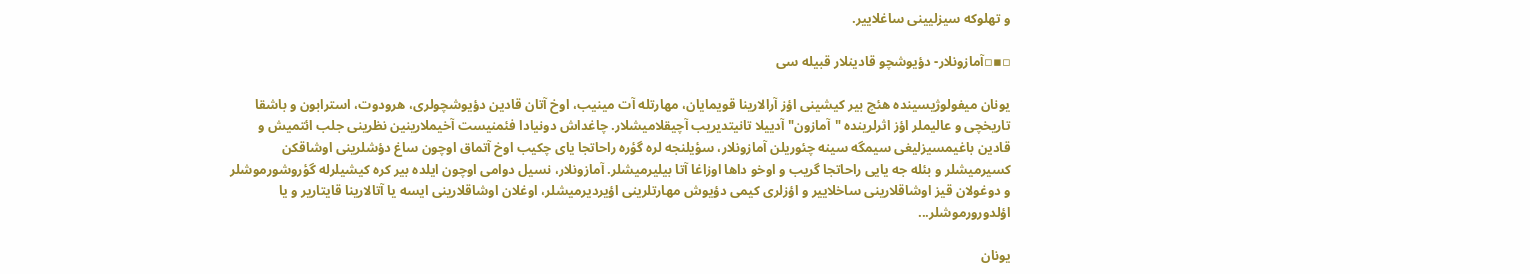و تهلوکه سیزلیینی ساغلاییر.

▫▪▫آمازونلار- دؤیوشچو قادینلار قبیله سی

یونان میفولوژیسینده هئچ بیر کیشینی اؤز آرالارینا قویمایان، مهارتله آت مینیب، اوخ آتان قادین دؤیوشچولری، هرودوت، استرابون و باشقا تاریخچی و عالیملر اؤز اثرلرینده "آمازون" آدییلا تانیتدیریب آچیقلامیشلار. چاغداش دونیادا فئمنیست آخیملارینین نظرینی جلب ائتمیش و قادین باغیمسیزلیغی سیمگه سینه چئوریلن آمازونلار، سؤیلنجه لره گؤره راحاتجا یای چکیب اوخ آتماق اوچون ساغ دؤشلرینی اوشاقکن کسیرمیشلر و بئله جه یایی راحاتجا گریب و اوخو داها اوزاغا آتا بیلیرمیشلر. آمازونلار، نسیل دوامی اوچون ایلده بیر کره کیشیلرله گؤروشورموشلر و دوغولان قیز اوشاقلارینی ساخلاییر و اؤزلری کیمی دؤیوش مهارتلرینی اؤیردیرمیشلر، اوغلان اوشاقلارینی ایسه یا آتالارینا قایتاریر و یا اؤلدورورموشلر...

یونان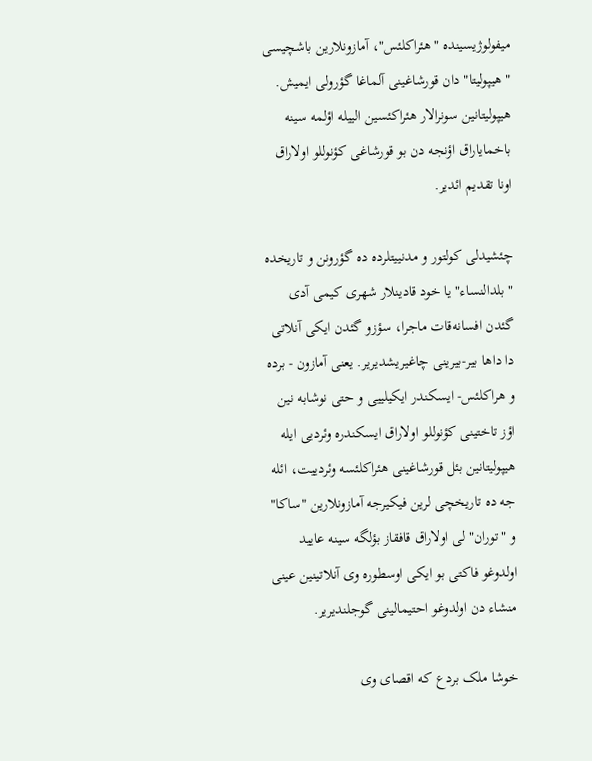میفولوژیسینده "هئراکلئس"، آمازونلارین باشچیسی "هیپولیتا" دان قورشاغینی آلماغا گؤرولی ایمیش. هیپولیتانین سونرالار هئراکئسین الییله اؤلمه سینه باخمایاراق اؤنجه دن بو قورشاغی کؤنوللو اولاراق اونا تقدیم ائدیر.

چئشیدلی کولتور و مدنییتلرده ده گؤرونن و تاریخده "بلدالنساء" یا خود قادینلار شهری کیمی آدی گئدن افسانه‌قات ماجرا، سؤزو گئدن ایکی آنلاتی دا داها بیر-بیرینی چاغیریشدیریر. یعنی آمازون - برده و هراکلئس- ایسکندر ایکیلییی و حتی نوشابه نین اؤز تاختینی کؤنوللو اولاراق ایسکندره وئردیی ایله هیپولیتانین بئل قورشاغینی هئراکلئسه وئردییت، ائله جه ده تاریخچی لرین فیکیرجه آمازونلارین "ساکا" و "توران" لی اولاراق قافقاز بؤلگه سینه عایید اولدوغو فاکتی بو ایکی اوسطوره وی آنلاتینین عینی منشاء دن اولدوغو احتیمالینی گوجلندیریر.

خوشا ملک بردع که اقصای وی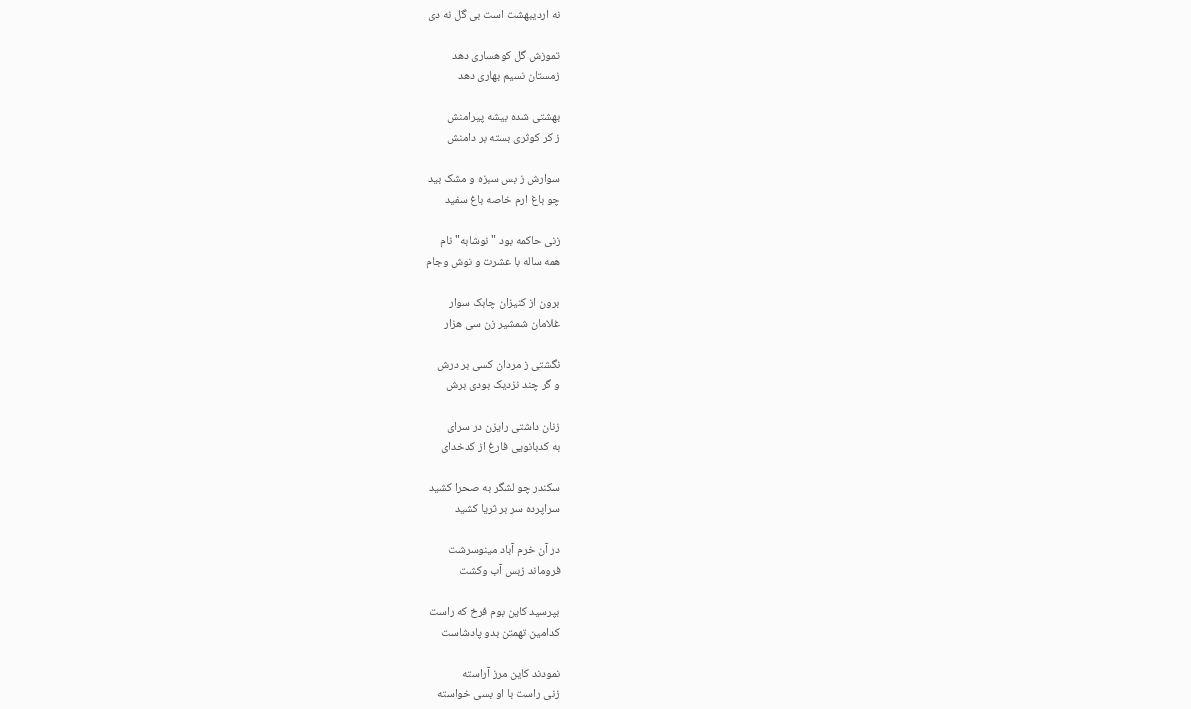نه اردیبهشت است بی گل نه دی

تموزش گل کوهساری دهد
زمستان نسیم بهاری دهد

بهشتی شده بیشه پیرامنش
ز کر کوثری بسته بر دامنش

سوارش ز بس سبزه و مشک بید
چو باغ ارم خاصه باغ سفید

زنی حاکمه بود "نوشابه" نام
همه ساله با عشرت و نوش وجام

برون از کنیزان چابک سوار
غلامان شمشیر زن سی هزار

نگشتی ز مردان کسی بر درش
و گر چند نزدیک بودی برش

زنان داشتی رایزن در سرای
به کدبانویی فارغ از کدخدای

سکندر چو لشگر به صحرا کشید
سراپرده سر بر ثریا کشید

در آن خرم آباد مینوسرشت
فروماند زبس آب وکشت

بپرسید کاین بوم فرخ که راست
کدامین تهمتن بدو پادشاست

نمودند کاین مرز آراسته
زنی راست با او بسی خواسته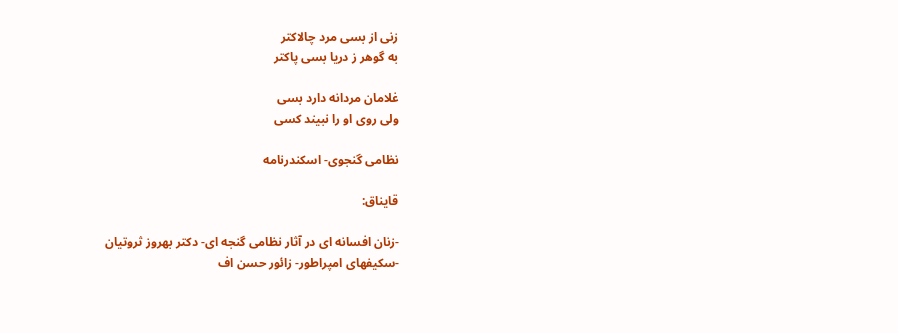زنی از بسی مرد چالاکتر
به گوهر ز دریا بسی پاکتر

غلامان مردانه دارد بسی
ولی روی او را نبیند کسی

نظامی گنجوی- اسکندرنامه

قایناق:

-زنان افسانه ای در آثار نظامی گنجه ای- دکتر بهروز ثروتیان
-سکیفهای امپراطور- زائور حسن اف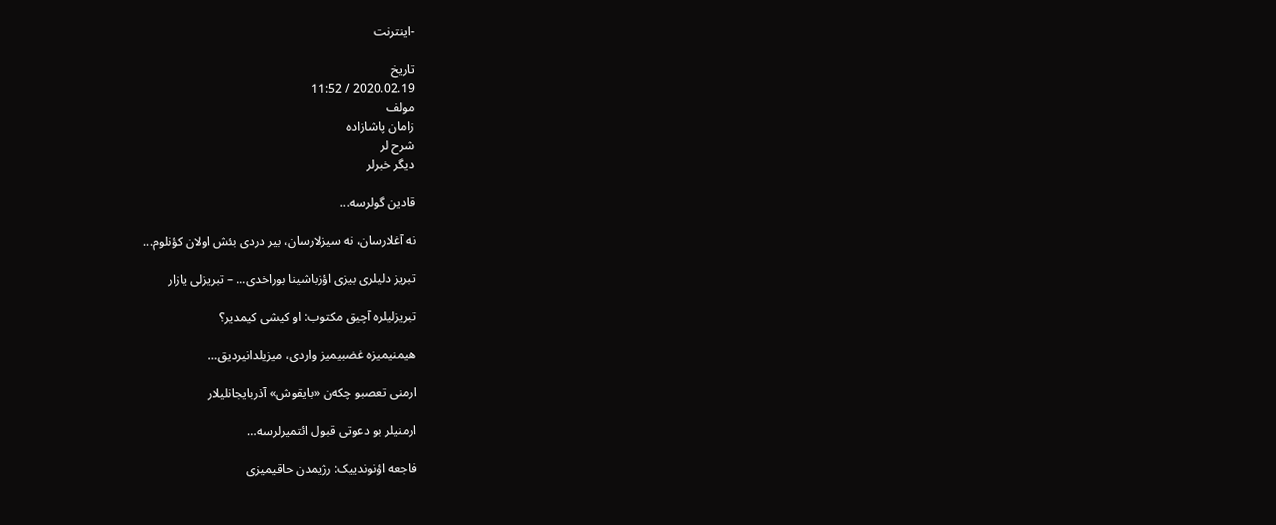-اینترنت

تاریخ
2020.02.19 / 11:52
مولف
زامان پاشازاده
شرح لر
دیگر خبرلر

قادین گولرسه...

نه آغلارسان، نه سیزلارسان، بیر دردی بئش اولان کؤنلوم...

تبریز دلیلری بیزی اؤزباشینا بوراخدی... – تبریزلی یازار

تبریزلیلره آچیق مکتوب: او کیشی کیمدیر؟

هیمنیمیزه غضبیمیز واردی، میزیلدانیردیق…

ارمنی تعصبو چکه‌ن «بایقوش» آذربایجانلیلار

ارمنیلر بو دعوتی قبول ائتمیرلرسه…

فاجعه اؤنوندییک: رژیمدن حاقیمیزی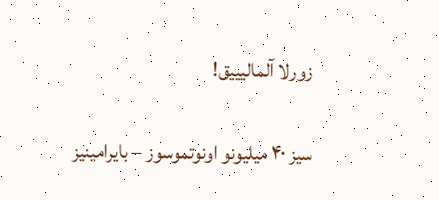زورلا آلمالیییق!

سیز ۴۰ میلیونو اونوتموسوز – بایرامینیز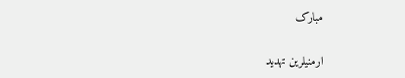مبارک

ارمنیلرین تهدید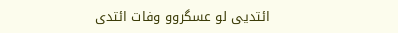ائتدیی لو عسگروو وفات ائتدی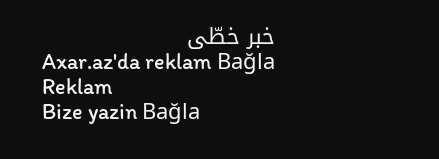خبر خطّی
Axar.az'da reklam Bağla
Reklam
Bize yazin Bağla